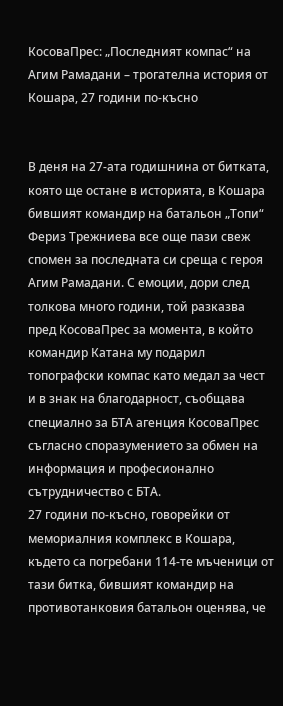КосоваПрес: „Последният компас“ на Агим Рамадани – трогателна история от Кошара, 27 години по-късно


В деня на 27-ата годишнина от битката, която ще остане в историята, в Кошара бившият командир на батальон „Топи“ Фериз Трежниева все още пази свеж спомен за последната си среща с героя Агим Рамадани. С емоции, дори след толкова много години, той разказва пред КосоваПрес за момента, в който командир Катана му подарил топографски компас като медал за чест и в знак на благодарност, съобщава специално за БТА агенция КосоваПрес съгласно споразумението за обмен на информация и професионално сътрудничество с БТА.
27 години по-късно, говорейки от мемориалния комплекс в Кошара, където са погребани 114-те мъченици от тази битка, бившият командир на противотанковия батальон оценява, че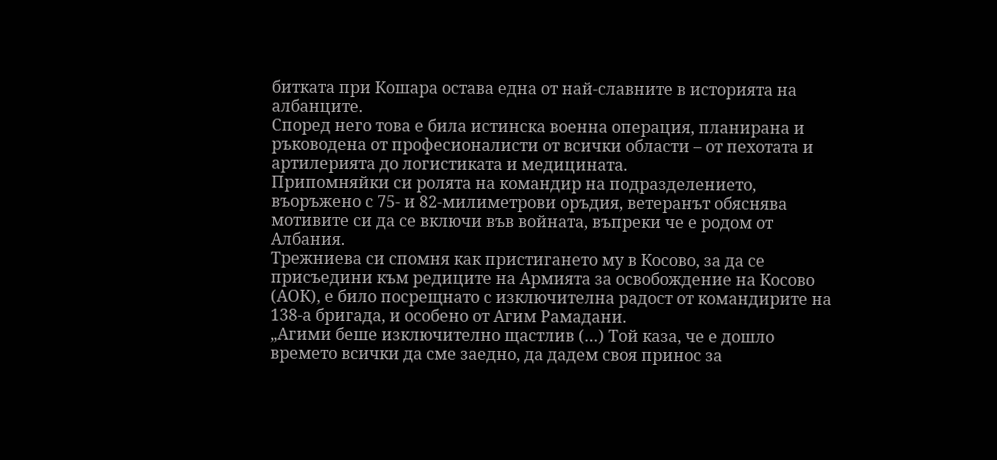битката при Кошара остава една от най-славните в историята на албанците.
Според него това е била истинска военна операция, планирана и ръководена от професионалисти от всички области – от пехотата и артилерията до логистиката и медицината.
Припомняйки си ролята на командир на подразделението, въоръжено с 75- и 82-милиметрови оръдия, ветеранът обяснява мотивите си да се включи във войната, въпреки че е родом от Албания.
Трежниева си спомня как пристигането му в Косово, за да се присъедини към редиците на Армията за освобождение на Косово (АОК), е било посрещнато с изключителна радост от командирите на 138-а бригада, и особено от Агим Рамадани.
„Агими беше изключително щастлив (…) Той каза, че е дошло времето всички да сме заедно, да дадем своя принос за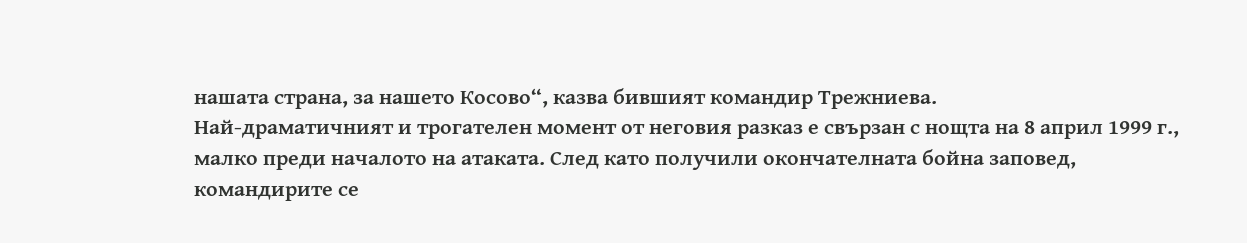нашата страна, за нашето Косово“, казва бившият командир Трежниева.
Най-драматичният и трогателен момент от неговия разказ е свързан с нощта на 8 април 1999 г., малко преди началото на атаката. След като получили окончателната бойна заповед, командирите се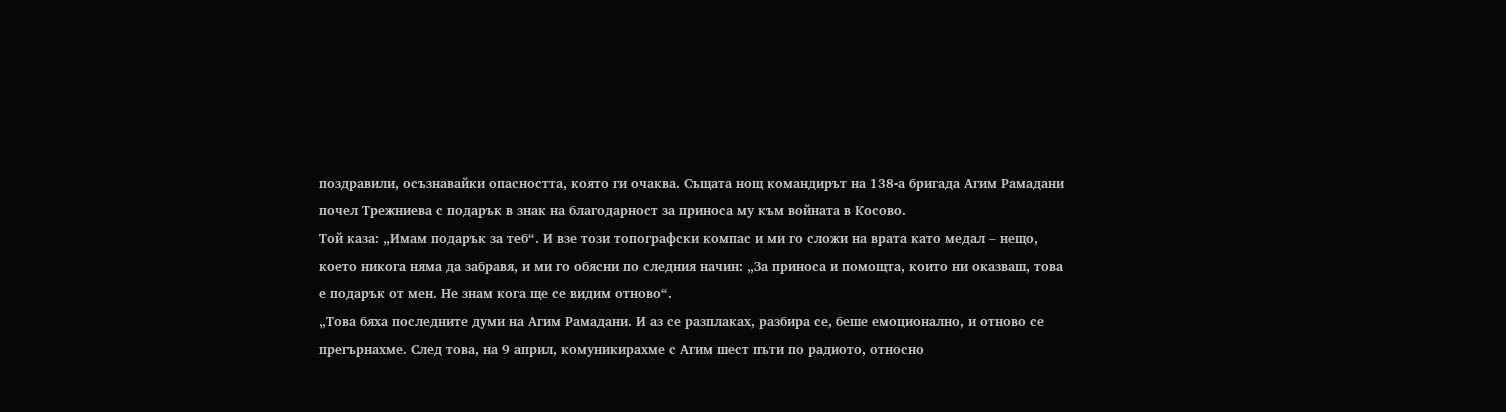поздравили, осъзнавайки опасността, която ги очаква. Същата нощ командирът на 138-а бригада Агим Рамадани почел Трежниева с подарък в знак на благодарност за приноса му към войната в Косово.
Той каза: „Имам подарък за теб“. И взе този топографски компас и ми го сложи на врата като медал – нещо, което никога няма да забравя, и ми го обясни по следния начин: „За приноса и помощта, които ни оказваш, това е подарък от мен. Не знам кога ще се видим отново“.
„Това бяха последните думи на Агим Рамадани. И аз се разплаках, разбира се, беше емоционално, и отново се прегърнахме. След това, на 9 април, комуникирахме с Агим шест пъти по радиото, относно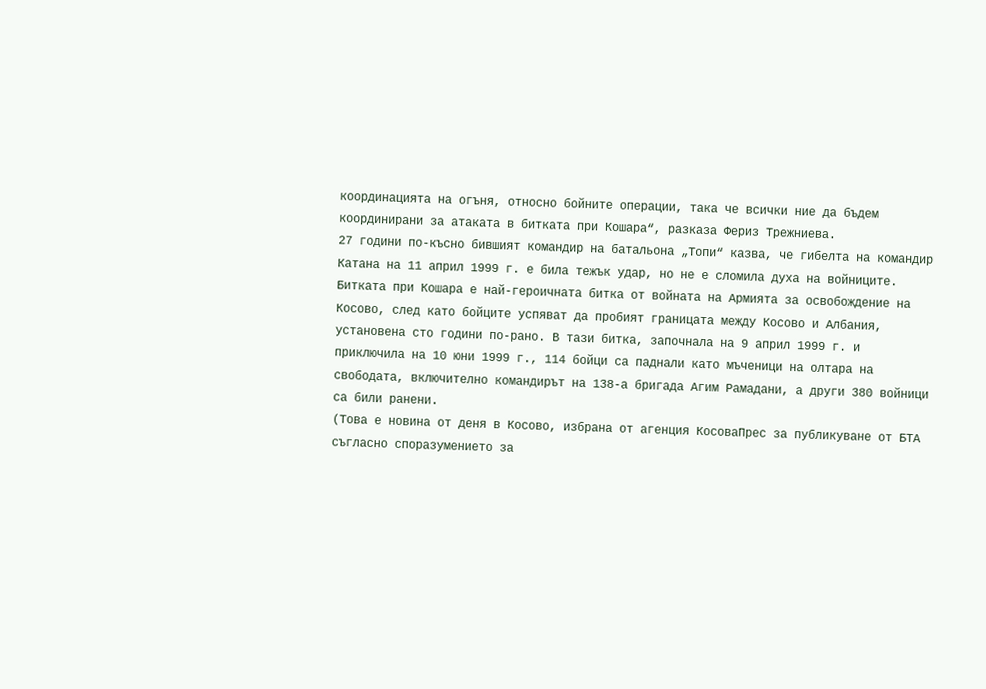координацията на огъня, относно бойните операции, така че всички ние да бъдем координирани за атаката в битката при Кошара“, разказа Фериз Трежниева.
27 години по-късно бившият командир на батальона „Топи“ казва, че гибелта на командир Катана на 11 април 1999 г. е била тежък удар, но не е сломила духа на войниците.
Битката при Кошара е най-героичната битка от войната на Армията за освобождение на Косово, след като бойците успяват да пробият границата между Косово и Албания, установена сто години по-рано. В тази битка, започнала на 9 април 1999 г. и приключила на 10 юни 1999 г., 114 бойци са паднали като мъченици на олтара на свободата, включително командирът на 138-а бригада Агим Рамадани, а други 380 войници са били ранени.
(Това е новина от деня в Косово, избрана от агенция КосоваПрес за публикуване от БТА съгласно споразумението за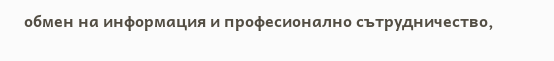обмен на информация и професионално сътрудничество,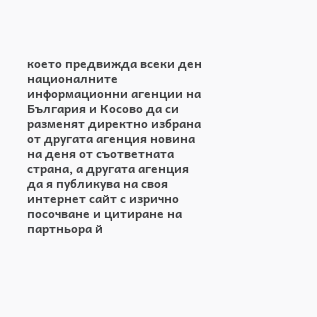което предвижда всеки ден националните информационни агенции на България и Косово да си разменят директно избрана от другата агенция новина на деня от съответната страна, а другата агенция да я публикува на своя интернет сайт с изрично посочване и цитиране на партньора й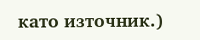като източник.)